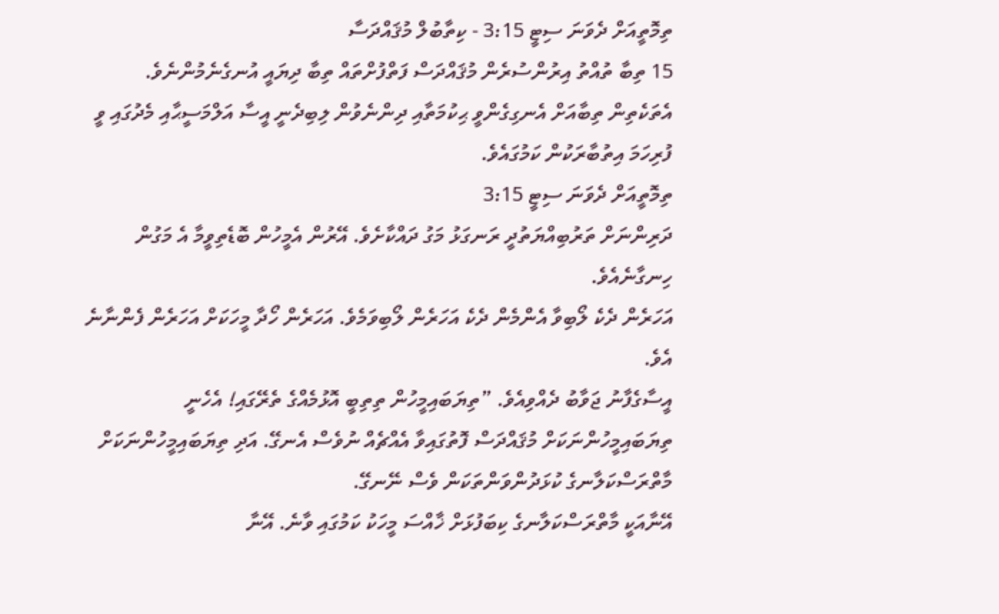ތިމޮތީއަށް ދެވަނަ ސިޓީ 3:15 - ކިތާބުލް މުޤައްދަސާ
15 ތިބާ ތުއްތު އިރުންސުރެން މުޤައްދަސް ފަތްފުށްތައް ތިބާ ދިޔައީ އުނގެނެމުންނެވެ. އެތަކެތިން ތިބާއަށް އެނގިގެންވީ ޙިކުމަތާއި ދިންނެވުން ލިބިދެނީ އީސާ އަލްމަސީޙާއި މެދުގައި ވީ ފުރިހަމަ އިތުބާރަކުން ކަމުގައެވެ.
ތިމޮތީއަށް ދެވަނަ ސިޓީ 3:15
ދަރިންނަށް ތަރުބިއްޔަތުދީ ރަނގަޅު މަގު ދައްކާށެވެ. އޭރުން އެމީހުން ބޮޑެތިވީމާ އެ މަގުން ހިނގާނެއެވެ.
އަހަރެން ދެކެ ލޯބިވާ އެންމެން ދެކެ އަހަރެން ލޯބިވަމެވެ. އަހަރެން ހޯދާ މީހަކަށް އަހަރެން ފެންނާނެ އެވެ.
އީސާގެފާނު ޖަވާބު ދެއްވިއެވެ. ”ތިޔަބައިމީހުން ތިތިބީ އޮޅުމެއްގެ ތެރޭގައި! އެހެނީ ތިޔަބައިމީހުންނަކަށް މުޤައްދަސް ފޮތުގައިވާ އެއްޗެއް ނުވެސް އެނގޭ. އަދި ތިޔަބައިމީހުންނަކަށް މާތްރަސްކަލާނގެ ކުޅަދުންވަންތަކަން ވެސް ނޭނގޭ.
އޭނާއަކީ މާތްރަސްކަލާނގެ ކިބަފުޅަށް ޚާއްސަ މީހަކު ކަމުގައި ވާނެ. އޭނާ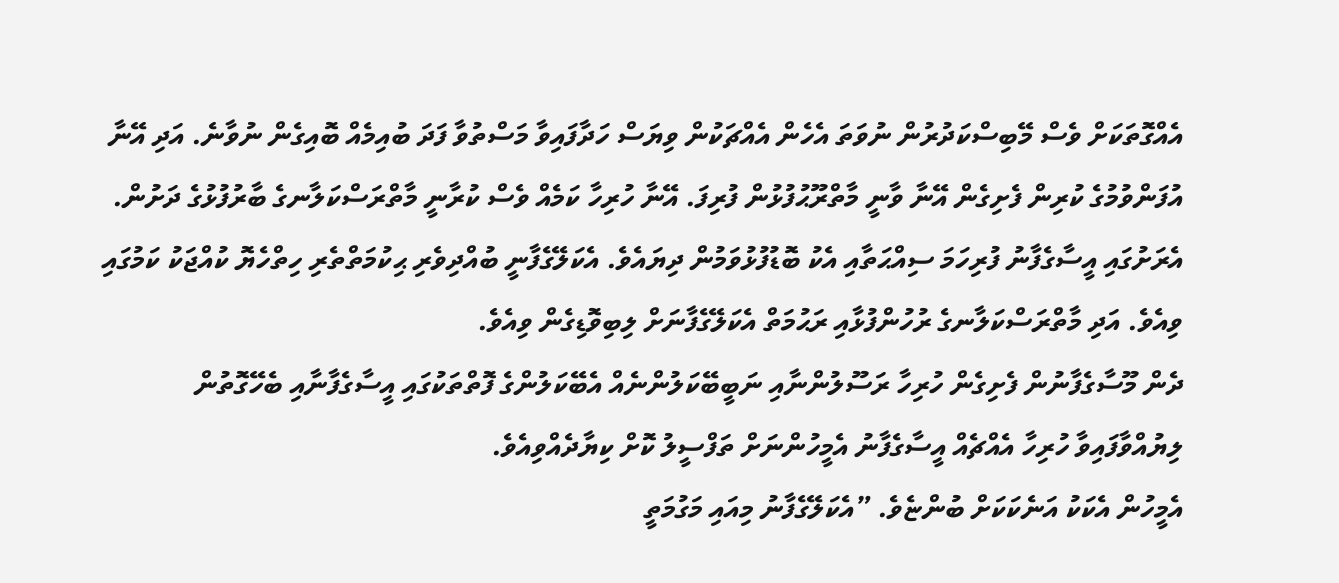އެއްގޮތަކަށް ވެސް މޭބިސްކަދުރުން ނުވަތަ އެހެން އެއްޗަކުން ވިޔަސް ހަދާފައިވާ މަސްތުވާ ފަދަ ބުއިމެއް ބޮއިގެން ނުވާނެ. އަދި އޭނާ އުފަންވުމުގެ ކުރިން ފެށިގެން އޭނާ ވާނީ މާތްރޫޙުފުޅުން ފުރިފަ. އޭނާ ހުރިހާ ކަމެއް ވެސް ކުރާނީ މާތްރަސްކަލާނގެ ބާރުފުޅުގެ ދަށުން.
އެރަށުގައި އީސާގެފާނު ފުރިހަމަ ސިއްޙަތާއި އެކު ބޮޑުފުޅުވަމުން ދިޔައެވެ. އެކަލޭގެފާނީ ބުއްދިވެރި ޙިކުމަތްތެރި ހިތްހެޔޮ ކުއްޖަކު ކަމުގައި ވިއެވެ. އަދި މާތްރަސްކަލާނގެ ރުހުންފުޅާއި ރަޙުމަތް އެކަލޭގެފާނަށް ލިބިވޮޑިގެން ވިއެވެ.
ދެން މޫސާގެފާނުން ފެށިގެން ހުރިހާ ރަސޫލުންނާއި ނަބީބޭކަލުންނެއް އެބޭކަލުންގެ ފޮތްތަކުގައި އީސާގެފާނާއި ބެހޭގޮތުން ލިޔުއްވާފައިވާ ހުރިހާ އެއްޗެއް އީސާގެފާނު އެމީހުންނަށް ތަފްސީލު ކޮށް ކިޔާދެއްވިއެވެ.
އެމީހުން އެކަކު އަނެކަކަށް ބުންޏެވެ. ”އެކަލޭގެފާނު މިއައި މަގުމަތީ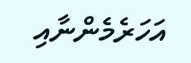އަހަރެމެންނާއި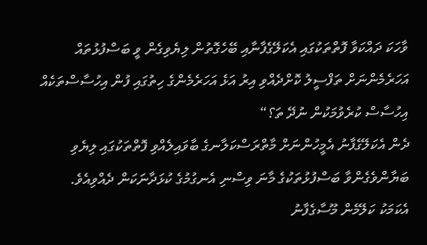ވާހަކަ ދައްކަވާ ފޮތްތަކުގައި އެކަލޭގެފާނާއި ބޭހެގޮތުން ލިޔެވިގެން ވީ ބަސްފުޅުތައް އަހަރެމެންނަށް ތަފްސީލު ކޮށްދެއްވި އިރު އަޅެ އަހަރެމެންގެ ހިތުގައި ފުން އިހުސާސްތަކެއް އިހުސާސް ކުރެވުމަކުން ނުދޭ ތަ؟“
ދެން އެކަލޭގެފާނު އެމީހުންނަށް މާތްރަސްކަލާނގެ ބާވައިލެއްވި ފޮތްތަކުގައި ލިޔެވި ބަޔާންވެގެންވާ ބަސްފުޅުތަކުގެ މާނަ ވިސްނި އެނގުމުގެ ކުޅަދާނަކަން ދެއްވިއެވެ.
އެކަމަކު ކަލޭމެން މޫސާގެފާނު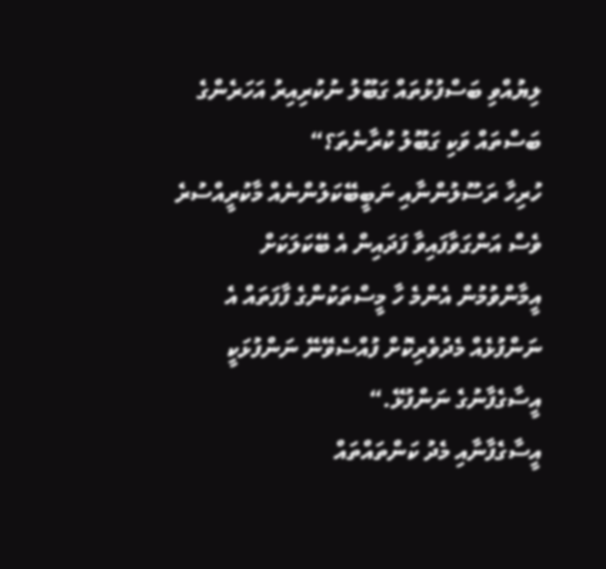ލިޔުއްވި ބަސްފުޅުތައް ގަބޫލު ނުކުރިއިރު އަހަރެންގެ ބަސްތައް ވަކި ގަބޫލު ކުރާނެތަ؟“
ހުރިހާ ރަސޫލުންނާއި ނަބީބޭކަލުންނެއް މާކުރީއްސުރެ ވެސް އަންގަވާފައިވާ ފަދައިން އެ ބޭކަލަކަށް އީމާންވުމުން އެންމެ ހާ މީސްތަކުންގެ ފާފަތައް އެ ނަންފުޅެއް މެދުވެރިކޮށް ފުއްސެވޭނޭ ނަންފުޅަކީ އީސާގެފާނުގެ ނަންފުޅޭ.“
އީސާގެފާނާއި މެދު ކަންތައްތައް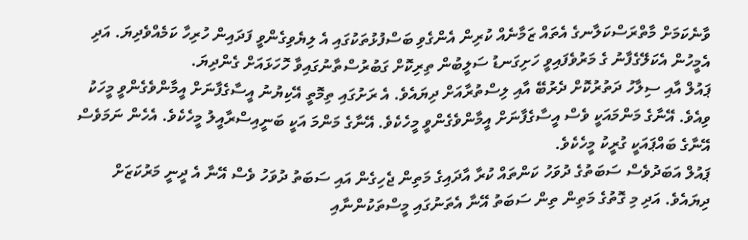ވާނެކަމަށް މާތްރަސްކަލާނގެ އެތައް ޒަމާނެއް ކުރިން އެންގެވި ބަސްފުޅުތަކުގައި އެ ލިޔެވިގެންވީ ފަދައިން ހުރިހާ ކަމެއްވެދިޔަ. އަދި އެމީހުން އެކަލޭގެފާނު ގެ މަރުވެފައިވީ ހަށިގަނޑު ސަލީބުން ތިރިކޮށް ގަބުރުސްތާނުގައިވާ ހޮހަޅައަށް ގެންދިޔަ.
ޕައުލް އާއި ސިލާހު ދަތުރުކޮށް ދެރުބޭ އާއި ލިސްތުރާއަށް ދިޔައެވެ. އެ ރަށުގައި ތިމޮތީ އޭކިޔުނު އީސާގެފާނަށް އީމާންވެގެންވީ މީހަކު ވިއެވެ. އޭނާގެ މަންމައަކީ ވެސް އީސާގެފާނަށް އީމާންވެގެންވީ މީހެކެވެ. އޭނާގެ މަންމަ އަކީ ބަނީއިސްރާއީލު މީހެކެވެ. އެހެން ނަމަވެސް އޭނާގެ ބައްޕައަކީ ގުރީކު މީހެކެވެ.
ޕައުލް އަބަދުވެސް ސަބަތުގެ ދުވަހު ކަންތައް ކުރާ އާދައިގެ މަތިން ޖެހިގެން އައި ސަބަތު ދުވަހު ވެސް އޭނާ އެ ދީނީ މަރުކަޒަށް ދިޔައެވެ. އަދި މި ގޮތުގެ މަތިން ތިން ސަބަތު އޭނާ އެތަނުގައި މީސްތަކުންނާއި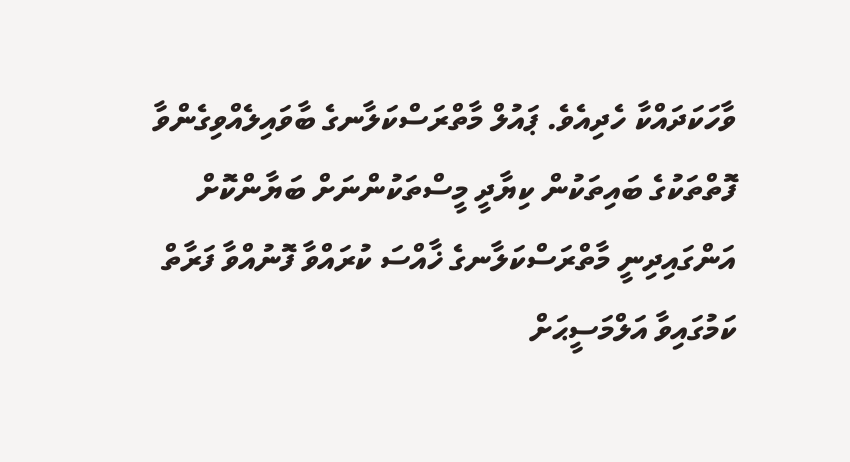ވާހަކަދައްކާ ހެދިއެވެ. ޕައުލް މާތްރަސްކަލާނގެ ބާވައިލެއްވިގެންވާ ފޮތްތަކުގެ ބައިތަކުން ކިޔާދީ މީސްތަކުންނަށް ބަޔާންކޮށް އަންގައިދިނީ މާތްރަސްކަލާނގެ ޚާއްސަ ކުރައްވާ ފޮނުއްވާ ފަރާތް ކަމުގައިވާ އަލްމަސީޙަށް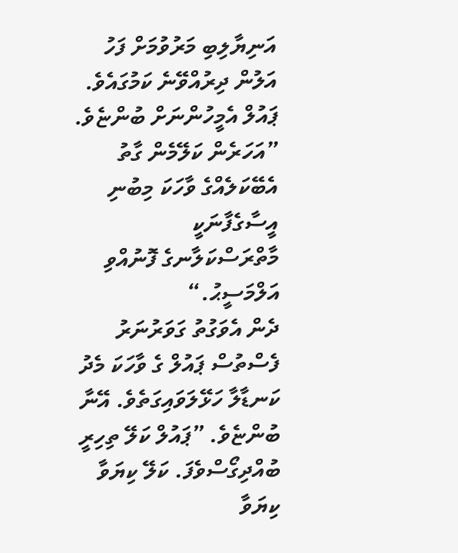އަނިޔާލިބި މަރުވުމަށް ފަހު އަލުން ދިރުއްވޭނެ ކަމުގައެވެ. ޕައުލް އެމީހުންނަށް ބުންޏެވެ. ”އަހަރެން ކަލޭމެން ގާތު އެބޭކަލެއްގެ ވާހަކަ މިބުނި އީސާގެފާނަކީ މާތްރަސްކަލާނގެ ފޮނުއްވި އަލްމަސީޙު.“
ދެން އެވަގުތު ގަވަރުނަރު ފެސްތުސް ޕައުލް ގެ ވާހަކަ މެދު ކަނޑާލާ ހަޅޭލަވައިގަތެވެ. އޭނާ ބުންޏެވެ. ”ޕައުލް ކަލޭ ތިހިރީ ބުއްދިގޯސްވެފަ. ކަލޭ ކިޔަވާ ކިޔަވާ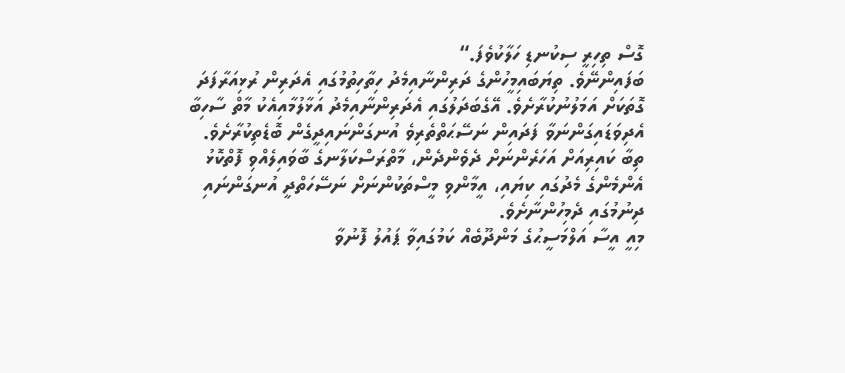ގޮސް ތިހިރީ ސިކުނޑި ހަލާކުވެފަ.“
ބަފައިންނޭވެ. ތިޔަބައިމީހުންގެ ދަރިންނާއިމެދު ހިތާހިތުމުގައި އެދަރިން ރުޅިއަރާފަދަ ގޮތަކަށް އަމަލުނުކުރާށެވެ. އޭގެބަދަލުގައި އެދަރިންނާއިމެދު އަޅާލުމާއިއެކު މާތް ސާހިބާ އެދިވަޑައިގަންނަވާ ފަދައިން ނަސޭޙަތްތެރިވެ އުނގަންނައިދީގެން ބޮޑެތިކުރާށެވެ.
ތިބާ ކައިރިއަށް އަހަރެންނަށް ދެވެންދެން، މާތްރަސްކަލާނގެ ބާވައިލެއްވި ފޮތްކޮޅު އެންމެންގެ މެދުގައި ކިޔައި، އީމާންވި މީސްތަކުންނަށް ނަސޭހަތްދީ އުނގަންނައި ދިނުމުގައި ދެމިހުންނާށެވެ.
މިއީ އީސާ އަލްމަސީޙުގެ މަންދޫބެއް ކަމުގައިވާ ޕައުލު ފޮނުވާ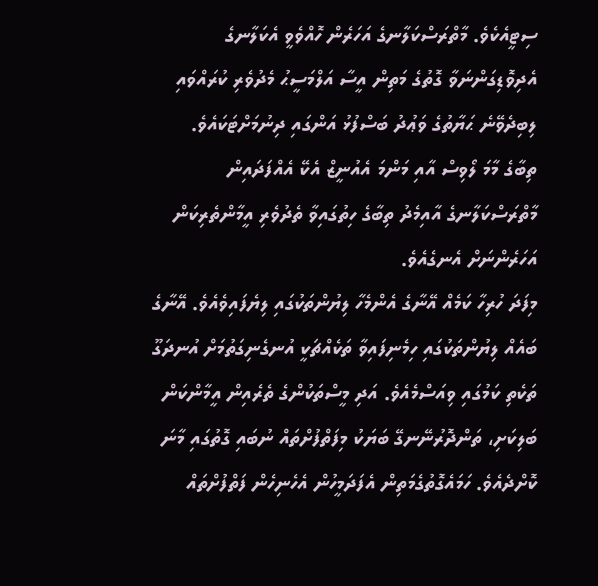ސިޓީއެކެވެ. މާތްރަސްކަލާނގެ އަހަރެން ހޮއްވެވީ އެކަލާނގެ އެދިވޮޑިގަންނަވާ ގޮތުގެ މަތިން އީސާ އަލްމަސީޙު މެދުވެރި ކުރައްވައި ލިބިދެވޭނެ ޙަޔާތުގެ ވަޢުދު ބަސްފުޅު އަންގައި ދިނުމަށްޓަކައެވެ.
ތިބާގެ މާމަ ލޯވިސް އާއި މަންމަ އެއުނީޒް އެކޭ އެއްފަދައިން މާތްރަސްކަލާނގެ އާއިމެދު ތިބާގެ ހިތުގައިވާ ތެދުވެރި އީމާންތެރިކަން އަހަރެންނަށް އެނގެއެވެ.
މިފަދަ ހުރިހާ ކަމެއް އޭނާގެ އެންމެހާ ލިޔުންތަކުގައި ލިޔެފައިވެއެވެ. އޭނާގެ ބައެއް ލިޔުންތަކުގައި ހިމެނިފައިވާ ތަކެއްޗަކީ އުނގެނިގަތުމަށް އުނދަގޫ ތަކެތި ކަމުގައި ވިއަސްމެއެވެ. އަދި މީސްތަކުންގެ ތެރެއިން އީމާންކަން ބަލިކަށި، ތަންދޮރުނޭނގޭ ބަޔަކު މިފަތްފުށްތައް ނުބައި ގޮތުގައި މާނަ ކޮށްދެއެވެ. ހަމައެގޮތުގެމަތިން އެފަދަމީހުން އެހެނިހެން ފަތްފުށްތައް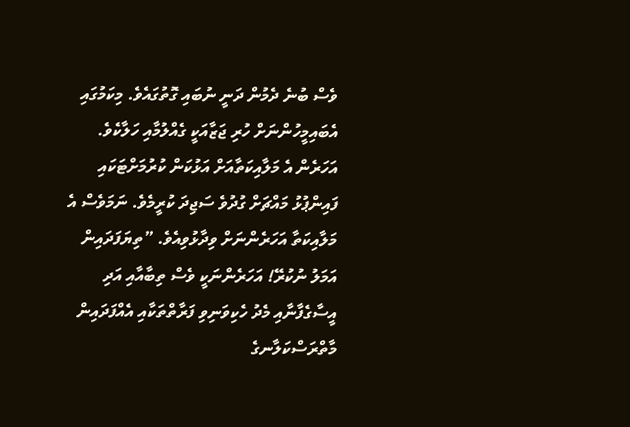ވެސް ބުނެ ދެމުން ދަނީ ނުބައި ގޮތުގައެވެ. މިކަމުގައި އެބައިމީހުންނަށް ހުރި ޖަޒާއަކީ ގެއްލުމާއި ހަލާކެވެ.
އަހަރެން އެ މަލާއިކަތާއަށް އަޅުކަން ކުރުމަށްޓަކައި ފައިންޕުޅު މައްޗަށް ގުދުވެ ސަޖިދަ ކުރީމެވެ. ނަމަވެސް އެ މަލާއިކަތާ އަހަރެންނަށް ވިދާޅުވިއެވެ. ”ތިޔަފަދައިން އަމަލު ނުކުރޭ! އަހަރެންނަކީ ވެސް ތިބާއާއި އަދި އީސާގެފާނާއި މެދު ހެކިވަނިވި ފަރާތްތަކާއި އެއްފަދައިން މާތްރަސްކަލާނގެ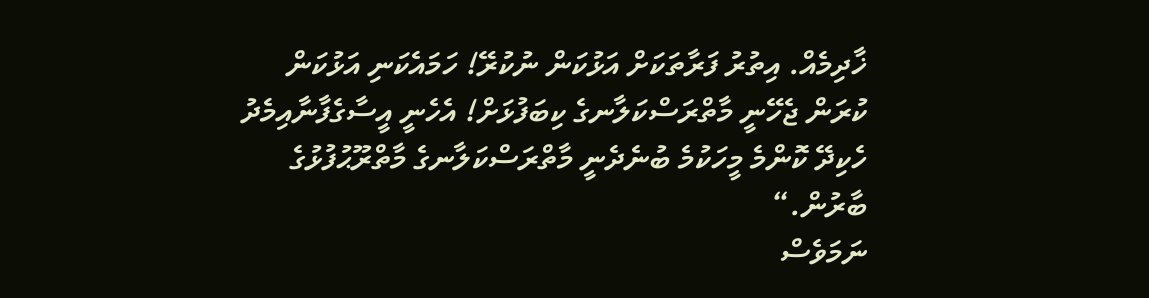ޚާދިމެއް. އިތުރު ފަރާތަކަށް އަޅުކަން ނުކުރޭ! ހަމައެކަނި އަޅުކަން ކުރަން ޖެހޭނީ މާތްރަސްކަލާނގެ ކިބަފުޅަށް! އެހެނީ އީސާގެފާނާއިމެދު ހެކިދޭ ކޮންމެ މީހަކުމެ ބުނެދެނީ މާތްރަސްކަލާނގެ މާތްރޫޙުފުޅުގެ ބާރުން.“
ނަމަވެސް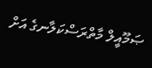ޞަމޫއީލް މާތްރަސްކަލާނގެ އަށް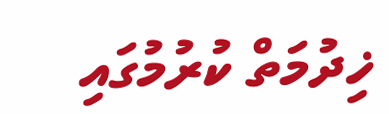ޚިދުމަތް ކުރުމުގައި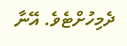ދެމިހުށްޓެވެ. އޭނާ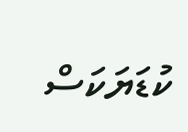ކުޑަޔަކަސް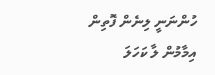ހުންނަނީ ލިނެން ފޮތިން އިމާމުން ލާ ކަހަލަ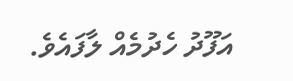އަފޫދު ހެދުމެއް ލާފައެވެ.